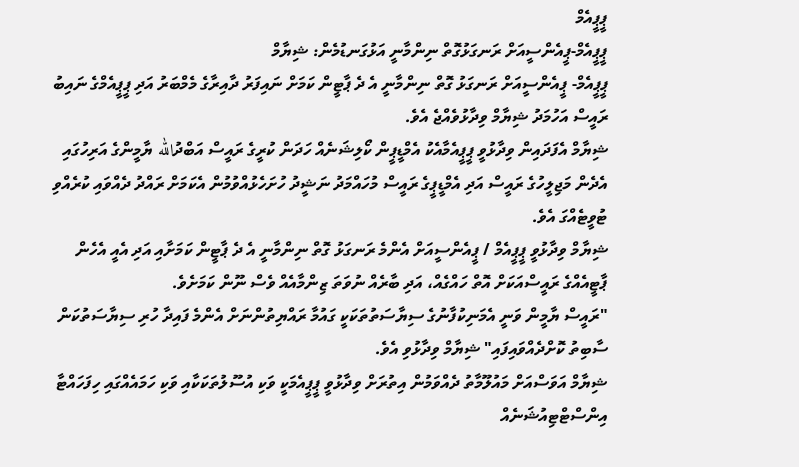ޕީޕީއެމް
ޕީޕީއެމް-ޕީއެންސީއަށް ރަނގަޅުގޮތް ނިންމާނީ އަޅުގަނޑުމެން: ޝިޔާމް
ޕީޕީއެމް- ޕީއެންސީއަށް ރަނގަޅު ގޮތް ނިންމާނީ އެ ދެ ޕާޓީން ކަމަށް ނައިފަރު ދާއިރާގެ މެމްބަރު އަދި ޕީޕީއެމްގެ ނައިބު ރައީސް އަހުމަދު ޝިޔާމް ވިދާޅުވެއްޖެ އެވެ.
ޝިޔާމް އެފަދައިން ވިދާޅުވީ ޕީޕީއެމާއެކު އެމްޑީޕީން ކޯލިޝަނެއް ހަދަން ކުރީގެ ރައީސް އަބްދުالله ޔާމީންގެ އަރިހުގައި އެދެން މަޖިލީހުގެ ރައީސް އަދި އެމްޑީޕީގެ ރައީސް މުހައްމަދު ނަޝީދު ހުށަހެޅުއްވުމުން އެކަމަށް ރައްދު ދެއްވައި ކުރެއްވި ޓުވީޓެއްގަ އެވެ.
ޝިޔާމް ވިދާޅުވީ ޕީޕީއެމް / ޕީއެންސީއަށް އެންމެ ރަނގަޅު ގޮތް ނިންމާނީ އެ ދެ ޕާޓީން ކަމަށާއި އަދި އެއީ އެހެން ޕާޓީއެއްގެ ރައީސްއަކަށް އޮތް ހައްގެއް، އަދި ބާރެއް ނުވަތަ ޒިންމާއެއް ވެސް ނޫން ކަމަށެވެ.
"ރައީސް ޔާމީން ވަނީ އެމަނިކުފާނުގެ ސިޔާސަތުތަކަކީ ގައުމާ ރައްޔިތުންނަށް އެންމެ ފައިދާ ހުރި ސިޔާސަތުކަން ސާބިތު ކޮށްދެއްވައިފައި" ޝިޔާމް ވިދާޅުވި އެވެ.
ޝިޔާމް އަވަސްއަށް މައުލޫމާތު ދެއްވަމުން އިތުރަށް ވިދާޅުވީ ޕީޕީއެމަކީ ވަކި އުސޫލުތަކަކާއި ވަކި ހަމައެއްގައި ހިފަހައްޓާ އިންސްޓްޓިއުޝަނެއް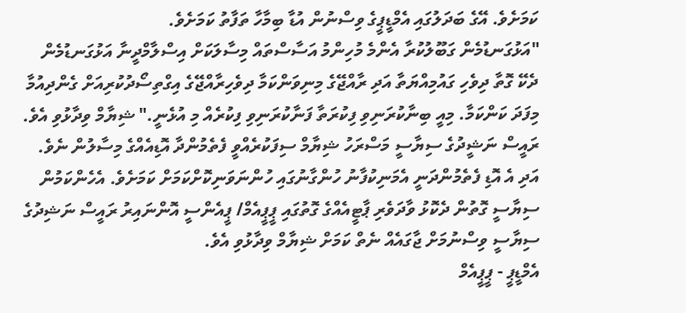ކަމަށެވެ. އޭގެ ބަދަލުގައި އެމްޑީޕީގެ ވިސްނުން އުޑާ ބިމާހާ ތަފާތު ކަމަށެވެ.
"އަޅުގަނޑުމެން ގަބޫލުކުރާ އެންމެ މުހިންމު އަސާސްތައް މިސާލަކަށް އިސްލާމްދީނާ އަޅުގަނޑުމެން ދެކޭ ގޮތާ ދިވެހި ގައުމިއްޔަތާ އަދި ރާއްޖޭގެ މިނިވަންކަމާ ދިވެހިރާއްޖޭގެ އިގްތިސޯދުކުރިއަށް ގެންދިއުމާ މިފަދަ ކަންކަމާ. މިއީ ބިނާކުރަނިވި ފިކުރަތާ ފަނާކުރަނިވި ފިކުރެއް މި އުޅެނީ." ޝިޔާމް ވިދާޅުވި އެވެ.
ރައީސް ނަޝީދުގެ ސިޔާސީ މަސްރަހު ޝިޔާމް ސިފަކުރެއްވީ ފެތެމުންދާ އޮޑިއެއްގެ މިސާލުން ނެވެ. އަދި އެ އޮޑި ފެތެމުންދަނީ އެމަނިކުފާނު ހުންގާނުގައި ހުންނަވަނިކޮށްކަމަށް ކަމަށެވެ. އެހެންކަމުން ސިޔާސީ ގޮތުން ދެކޮޅު ވާދަވެރި ޕާޓީއެއްގެ ގޮތުގައި ޕީޕީއެމް/ ޕީއެންސީ އޮންނައިރު ރައީސް ނަޝިދުގެ ސިޔާސީ ވިސްނުމަށް ޖާގައެއް ނެތް ކަމަށް ޝިޔާމް ވިދާޅުވި އެވެ.
އެމްޑީޕީ - ޕީޕީއެމް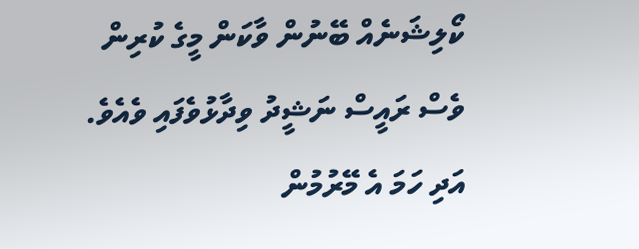ކޯލިޝަނެއް ބޭނުން ވާކަން މީގެ ކުރިން ވެސް ރައީސް ނަޝީދު ވިދާޅުވެފައި ވެއެވެ. އަދި ހަމަ އެ މޭރުމުން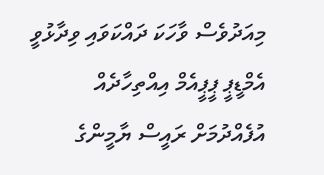މިއަދުވެސް ވާހަކަ ދައްކަވައި ވިދާޅުވީ އެމްޑީޕީ ޕީޕީއެމް އިއްތިހާދެއް އުފެއްދުމަށް ރައީސް ޔާމީންގެ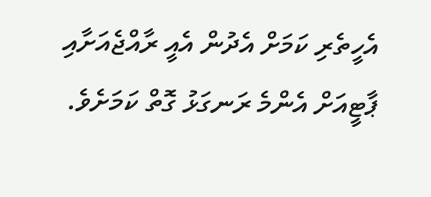އެހީތެރި ކަމަށް އެދުން އެއީ ރާއްޖެއަށާއި ޕާޓީއަށް އެންމެ ރަނގަޅު ގޮތް ކަމަށެވެ.